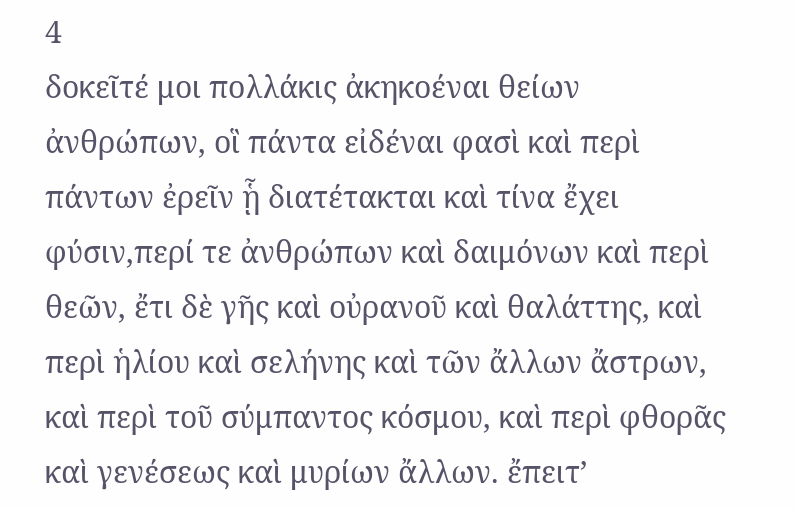4
δοκεῖτέ μοι πολλάκις ἀκηκοέναι θείων ἀνθρώπων, οἳ πάντα εἰδέναι φασὶ καὶ περὶ πάντων ἐρεῖν ᾗ διατέτακται καὶ τίνα ἔχει φύσιν,περί τε ἀνθρώπων καὶ δαιμόνων καὶ περὶ θεῶν, ἔτι δὲ γῆς καὶ οὐρανοῦ καὶ θαλάττης, καὶ περὶ ἡλίου καὶ σελήνης καὶ τῶν ἄλλων ἄστρων, καὶ περὶ τοῦ σύμπαντος κόσμου, καὶ περὶ φθορᾶς καὶ γενέσεως καὶ μυρίων ἄλλων. ἔπειτʼ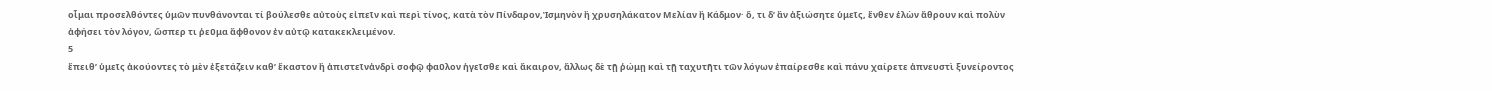οἶμαι προσελθόντες ὑμῶν πυνθάνονται τί βούλεσθε αὐτοὺς εἰπεῖν καὶ περὶ τίνος, κατὰ τὸν Πίνδαρον,Ἰσμηνὸν ἢ χρυσηλάκατον Μελίαν ἢ Κάδμον· ὅ, τι δʼ ἂν ἀξιώσητε ὑμεῖς, ἔνθεν ἑλὼν ἄθρουν καὶ πολὺν ἀφήσει τὸν λόγον, ὥσπερ τι ῥεῦμα ἄφθονον ἐν αὐτῷ κατακεκλειμένον.
5
ἔπειθʼ ὑμεῖς ἀκούοντες τὸ μὲν ἐξετάζειν καθʼ ἕκαστον ἢ ἀπιστεῖνἀνδρὶ σοφῷ φαῦλον ἡγεῖσθε καὶ ἄκαιρον, ἄλλως δὲ τῇ ῥώμῃ καὶ τῇ ταχυτῆτι τῶν λόγων ἐπαίρεσθε καὶ πάνυ χαίρετε ἀπνευστὶ ξυνείροντος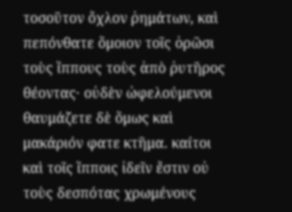τοσοῦτον ὄχλον ῥημάτων, καὶ πεπόνθατε ὅμοιον τοῖς ὁρῶσι τοὺς ἵππους τοὺς ἀπὸ ῥυτῆρος θέοντας· οὐδὲν ὠφελούμενοι θαυμάζετε δὲ ὅμως καὶ μακάριόν φατε κτῆμα. καίτοι καὶ τοῖς ἵπποις ἰδεῖν ἔστιν οὐ τοὺς δεσπότας χρωμένους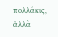πολλάκις, ἀλλὰ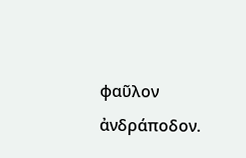φαῦλον ἀνδράποδον.